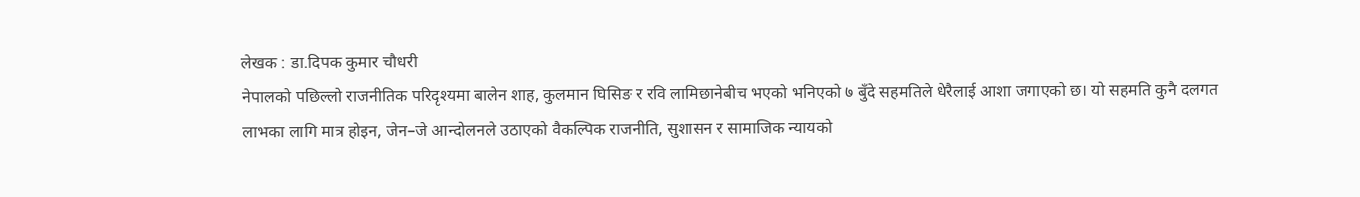लेखक : डा.दिपक कुमार चौधरी
नेपालको पछिल्लो राजनीतिक परिदृश्यमा बालेन शाह, कुलमान घिसिङ र रवि लामिछानेबीच भएको भनिएको ७ बुँदे सहमतिले धेरैलाई आशा जगाएको छ। यो सहमति कुनै दलगत लाभका लागि मात्र होइन, जेन–जे आन्दोलनले उठाएको वैकल्पिक राजनीति, सुशासन र सामाजिक न्यायको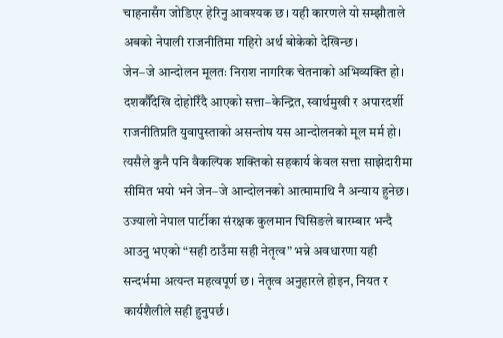चाहनासँग जोडिएर हेरिनु आवश्यक छ। यही कारणले यो सम्झौताले अबको नेपाली राजनीतिमा गहिरो अर्थ बोकेको देखिन्छ।
जेन–जे आन्दोलन मूलतः निराश नागरिक चेतनाको अभिव्यक्ति हो। दशकौँदेखि दोहोरिँदै आएको सत्ता–केन्द्रित, स्वार्थमुखी र अपारदर्शी राजनीतिप्रति युवापुस्ताको असन्तोष यस आन्दोलनको मूल मर्म हो। त्यसैले कुनै पनि वैकल्पिक शक्तिको सहकार्य केवल सत्ता साझेदारीमा सीमित भयो भने जेन–जे आन्दोलनको आत्मामाथि नै अन्याय हुनेछ।
उज्यालो नेपाल पार्टीका संरक्षक कुलमान घिसिङले बारम्बार भन्दै आउनु भएको “सही ठाउँमा सही नेतृत्व” भन्ने अवधारणा यही सन्दर्भमा अत्यन्त महत्वपूर्ण छ। नेतृत्व अनुहारले होइन, नियत र कार्यशैलीले सही हुनुपर्छ।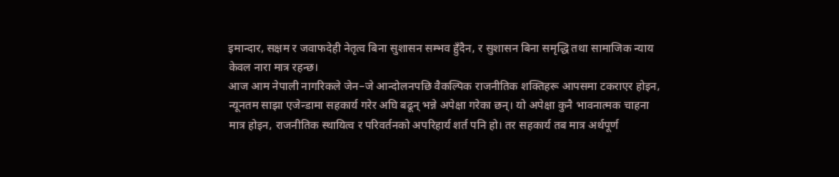इमान्दार, सक्षम र जवाफदेही नेतृत्व बिना सुशासन सम्भव हुँदैन, र सुशासन बिना समृद्धि तथा सामाजिक न्याय केवल नारा मात्र रहन्छ।
आज आम नेपाली नागरिकले जेन–जे आन्दोलनपछि वैकल्पिक राजनीतिक शक्तिहरू आपसमा टकराएर होइन, न्यूनतम साझा एजेन्डामा सहकार्य गरेर अघि बढून् भन्ने अपेक्षा गरेका छन्। यो अपेक्षा कुनै भावनात्मक चाहना मात्र होइन, राजनीतिक स्थायित्व र परिवर्तनको अपरिहार्य शर्त पनि हो। तर सहकार्य तब मात्र अर्थपूर्ण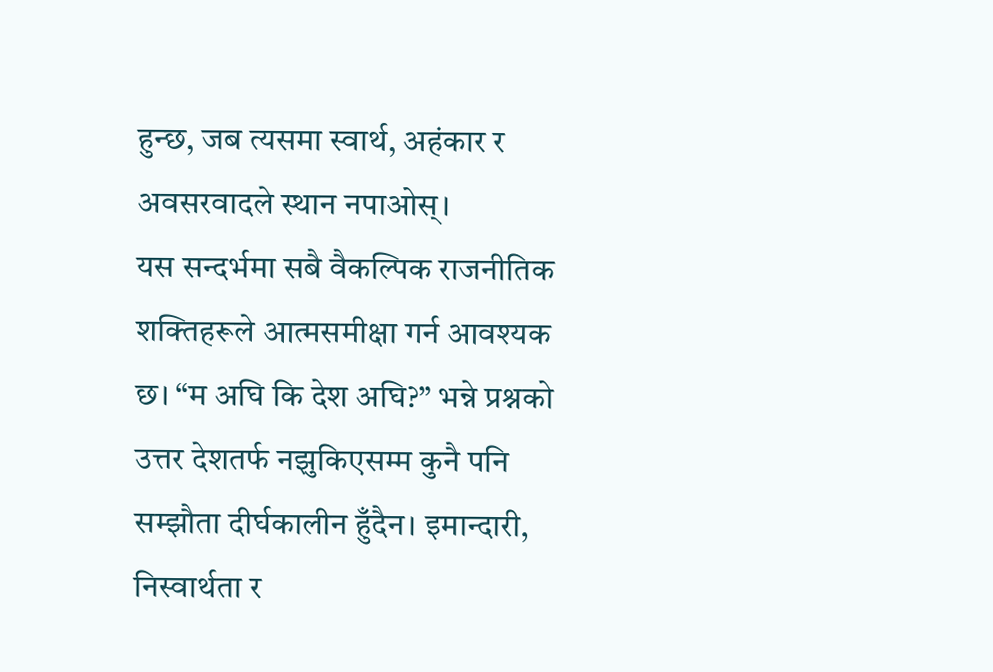हुन्छ, जब त्यसमा स्वार्थ, अहंकार र अवसरवादले स्थान नपाओस्।
यस सन्दर्भमा सबै वैकल्पिक राजनीतिक शक्तिहरूले आत्मसमीक्षा गर्न आवश्यक छ। “म अघि कि देश अघि?” भन्ने प्रश्नको उत्तर देशतर्फ नझुकिएसम्म कुनै पनि सम्झौता दीर्घकालीन हुँदैन। इमान्दारी, निस्वार्थता र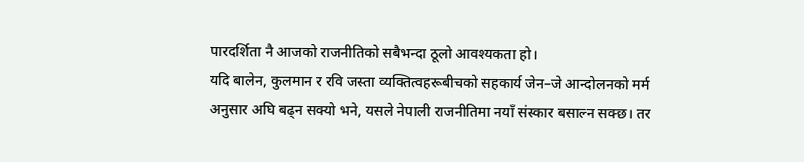पारदर्शिता नै आजको राजनीतिको सबैभन्दा ठूलो आवश्यकता हो।
यदि बालेन, कुलमान र रवि जस्ता व्यक्तित्वहरूबीचको सहकार्य जेन–जे आन्दोलनको मर्म अनुसार अघि बढ्न सक्यो भने, यसले नेपाली राजनीतिमा नयाँ संस्कार बसाल्न सक्छ। तर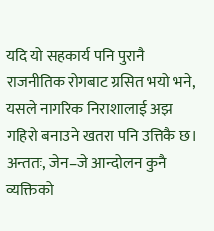यदि यो सहकार्य पनि पुरानै राजनीतिक रोगबाट ग्रसित भयो भने, यसले नागरिक निराशालाई अझ गहिरो बनाउने खतरा पनि उत्तिकै छ।
अन्ततः, जेन–जे आन्दोलन कुनै व्यक्तिको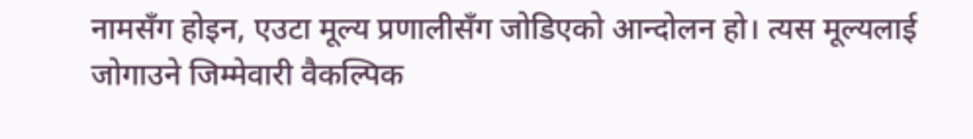नामसँग होइन, एउटा मूल्य प्रणालीसँग जोडिएको आन्दोलन हो। त्यस मूल्यलाई जोगाउने जिम्मेवारी वैकल्पिक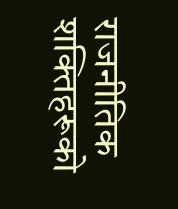राजनीतिक शक्तिहरूको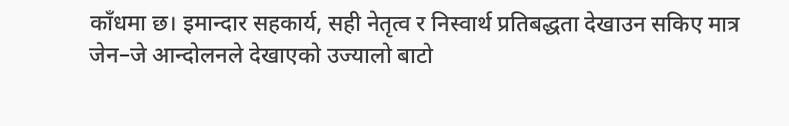काँधमा छ। इमान्दार सहकार्य, सही नेतृत्व र निस्वार्थ प्रतिबद्धता देखाउन सकिए मात्र जेन–जे आन्दोलनले देखाएको उज्यालो बाटो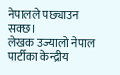नेपालले पछ्याउन सक्छ।
लेखक उज्यालो नेपाल पार्टीका केन्द्रीय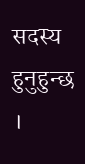सदस्य हुनुहुन्छ ।